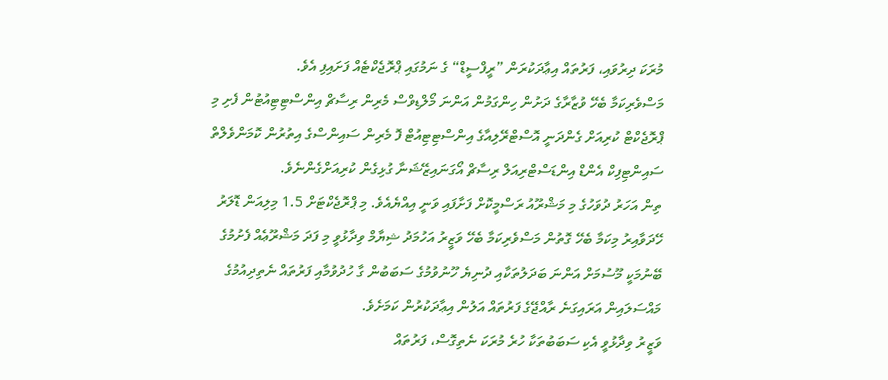މުރަކަ ދިރުވައި، ފަރުތައް އިޢާދަކުރަން ”ރީފްސީޑް“ ގެ ނަމުގައި ޕްރޮޖެކްޓެއް ފަށައިފި އެވެ.
މަސްވެރިކަމާ ބެހޭ ވުޒާރާގެ ދަށުން ހިންގަމުން އަންނަ މޯލްޑިވްސް މެރިން ރިސާޗް އިންސްޓިޓިއުޓުން ފެށި މި ޕްރޮޖެކްޓް ކުރިއަށް ގެންދަނީ އޮސްޓްރޭލިއާގެ އިންސްޓިޓިއުޓް ފޮ މެރިން ސައިންސްގެ އިތުރުން ކޮމަންވެލްތް ސައިންޓިފިކް އެންޑް އިންޑަސްޓްރިއަލް ރިސާޗް އޯގަނައިޒޭޝަނާ ގުޅިގެން ކުރިއަށްގެންނެވެ.
ތިން އަހަރު ދުވަހުގެ މި މަޝްރޫއު ރަސްމީކޮށް ފަށާފައި ވަނީ އިއްޔެއެވެ. މި ޕްރޮޖެކްޓަށް 1.5 މިލިއަން ޑޮލަރު ހޭދަވާއިރު މިކަމާ ބެހޭ ގޮތުން މަސްވެރިކަމާ ބެހޭ ވަޒީރު އަހުމަދު ޝިޔާމް ވިދާޅުވީ މި ފަދަ މަޝްރޫޢެއް ފެށުމުގެ ބޭނުމަކީ މޫސުމަށް އަންނަ ބަދަލުތަކާއި ދުނިޔެ ހޫނުވުމުގެ ސަބަބުން ގާ ހުދުވުމާއި ފަރުތައް ނެތިދިއުމުގެ މައްސަލައިން އަރައިގަނެ ރާއްޖޭގެ ފަރުތައް އަލުން އިޢާދަކުރުން ކަމަށެވެ.
ވަޒީރު ވިދާޅުވީ އެކި ސަބަބުތަކާ ހުރެ މުރަކަ ނެތިގޮސް، ފަރުތައް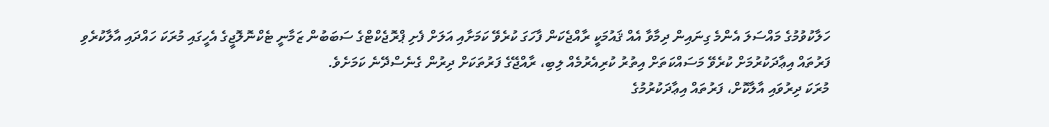ހަލާކުވުމުގެ މައްސަލަ އެންމެ ގިނައިން ދިމާވާ އެއް ޤައުމަކީ ރާއްޖެކަން ފާހަގަ ކުރެވޭ ކަމަށާއި އަލަށް ފެށި ޕްރޮޖެކްޓްގެ ސަބަބުން ޒަމާނީ ޓެކްނޮލޮޖީގެ އެހީގައި މުރަކަ ހައްދައި އާލާކުރެވި ފަރުތައް އިޢާދަކުރުމަށް ކުރެވޭ މަސައްކަތަށް އިތުރު ކުރިއެރުމެއް ލިބި، ރާއްޖޭގެ ފަރުތަކަށް ދިރުން ގެނެސްދޭނެ ކަމަށެވެ.
މުރަކަ ދިރުވައި އާލާކޮށް، ފަރުތައް އިޢާދަކުރުމުގެ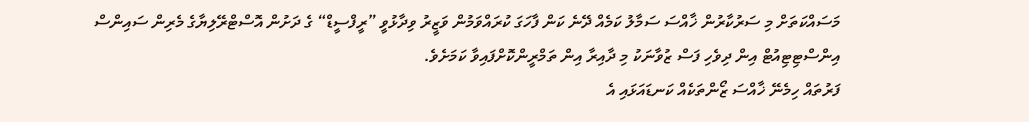މަސައްކަތަށް މި ސަރުކާރުން ޚާއްސަ ސަމާލު ކަމެއް ދޭނެ ކަން ފާހަގަ ކުރައްވަމުން ވަޒީރު ވިދާޅުވީ ”ރީފްސީޑް“ ގެ ދަށުން އޮސްޓްރޭލިޔާގެ މެރިން ސައިންސް އިންސްޓިޓިއުޓް އިން ދިވެހި ފަސް ޒުވާނަކު މި ދާއިރާ އިން ތަމްރީންކޮށްފައިވާ ކަމަށެވެ.
ފަރުތައް ހިމެނޭ ޚާއްސަ ޒޯންތަކެއް ކަނޑައަޅައި އެ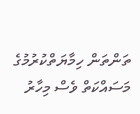ތަންތަން ހިމާޔަތްކުރުމުގެ މަސައްކަތް ވެސް މިހާރު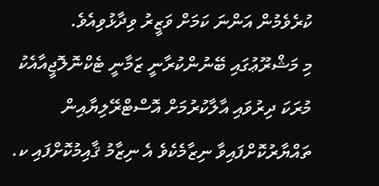ކުރެވެމުން އަންނަ ކަމަށް ވަޒީރު ވިދާޅުވިއެވެ.
މި މަޝްރޫޢުގައި ބޭނުންކުރާނީ ޒަމާނީ ޓެކްނޮލޮޖީއާއެކު މުރަކަ ދިރުވައި އާލާކުރުމަށް އޮސްޓްރޭލިޔާއިން ތައްޔާރުކޮށްފައިވާ ނިޒާމެކެވެ އެ ނިޒާމު ޤާއިމުކޮށްފައި ކ.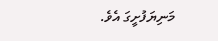މަނިޔަފުށީގަ އެވެ.